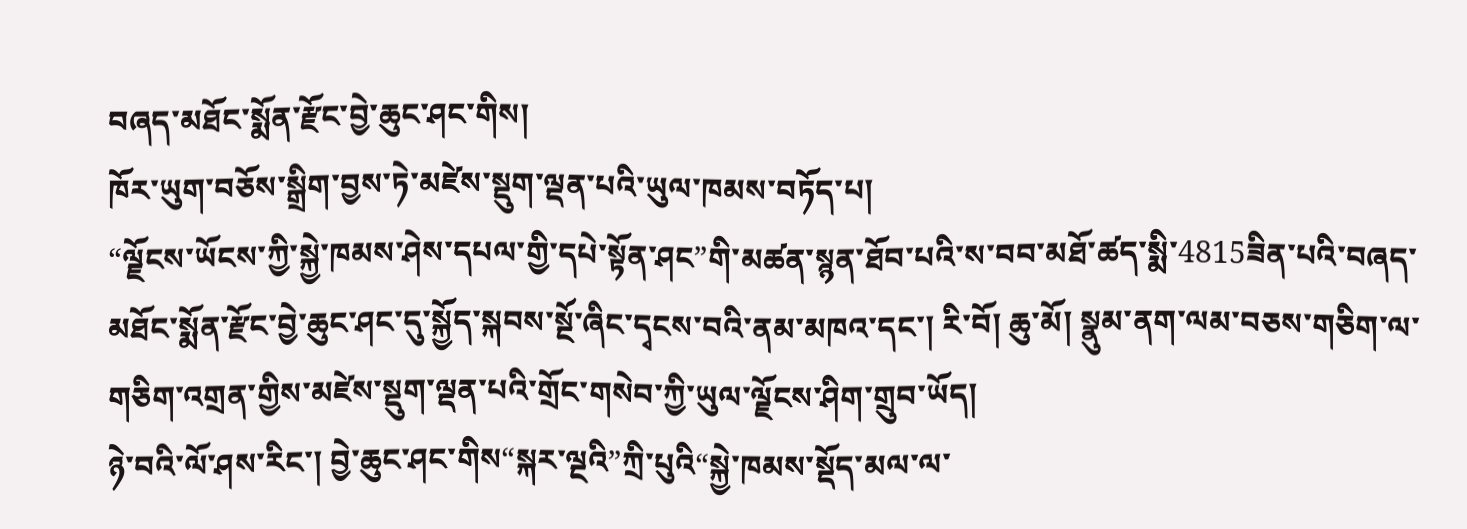བཞད་མཐོང་སྨོན་རྫོང་བྱེ་ཆུང་ཤང་གིས།
ཁོར་ཡུག་བཅོས་སྒྲིག་བྱས་ཏེ་མཛེས་སྡུག་ལྡན་པའི་ཡུལ་ཁམས་བཏོད་པ།
“ལྗོངས་ཡོངས་ཀྱི་སྐྱེ་ཁམས་ཤེས་དཔལ་གྱི་དཔེ་སྟོན་ཤང”གི་མཚན་སྙན་ཐོབ་པའི་ས་བབ་མཐོ་ཚད་སྨི་4815ཟིན་པའི་བཞད་མཐོང་སྨོན་རྫོང་བྱེ་ཆུང་ཤང་དུ་སྐྱོད་སྐབས་སྔོ་ཞིང་དྭངས་བའི་ནམ་མཁའ་དང་། རི་བོ། ཆུ་མོ། སྣུམ་ནག་ལམ་བཅས་གཅིག་ལ་གཅིག་འགྲན་གྱིས་མཛེས་སྡུག་ལྡན་པའི་གྲོང་གསེབ་ཀྱི་ཡུལ་ལྗོངས་ཤིག་གྲུབ་ཡོད།
ཉེ་བའི་ལོ་ཤས་རིང་། བྱེ་ཆུང་ཤང་གིས“སྐར་ལྔའི”ཀྲི་པུའི“སྐྱེ་ཁམས་སྡོད་མལ་ལ་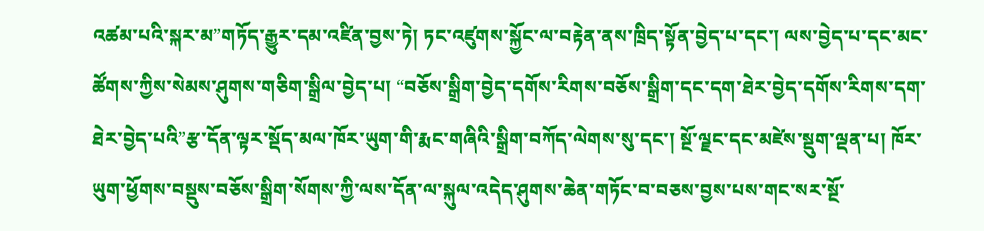འཚམ་པའི་སྐར་མ”གཏོད་རྒྱུར་དམ་འཛིན་བྱས་ཏེ། ཏང་འཛུགས་སྐྱོང་ལ་བརྟེན་ནས་ཁྲིད་སྟོན་བྱེད་པ་དང་། ལས་བྱེད་པ་དང་མང་ཚོགས་ཀྱིས་སེམས་ཤུགས་གཅིག་སྒྲིལ་བྱེད་པ། “བཅོས་སྒྲིག་བྱེད་དགོས་རིགས་བཅོས་སྒྲིག་དང་དག་ཐེར་བྱེད་དགོས་རིགས་དག་ཐེར་བྱེད་པའི”རྩ་དོན་ལྟར་སྡོད་མལ་ཁོར་ཡུག་གི་རྨང་གཞིའི་སྒྲིག་བཀོད་ལེགས་སུ་དང་། སྔོ་ལྗང་དང་མཛེས་སྡུག་ལྡན་པ། ཁོར་ཡུག་ཕྱོགས་བསྡུས་བཅོས་སྒྲིག་སོགས་ཀྱི་ལས་དོན་ལ་སྐུལ་འདེད་ཤུགས་ཆེན་གཏོང་བ་བཅས་བྱས་པས་གང་སར་སྔོ་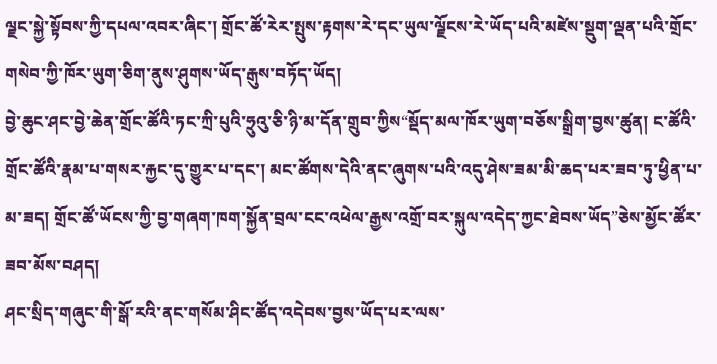ལྗང་སྐྱེ་སྟོབས་ཀྱི་དཔལ་འབར་ཞིང་། གྲོང་ཚོ་རེར་སྤུས་རྟགས་རེ་དང་ཡུལ་ལྗོངས་རེ་ཡོད་པའི་མཛེས་སྡུག་ལྡན་པའི་གྲོང་གསེབ་ཀྱི་ཁོར་ཡུག་ཅིག་ནུས་ཤུགས་ཡོད་རྒུས་བཏོད་ཡོད།
བྱེ་ཆུང་ཤང་བྱེ་ཆེན་གྲོང་ཚོའི་ཏང་ཀྲི་པུའི་ཧྲུའུ་ཅི་ཉི་མ་དོན་གྲུབ་ཀྱིས“སྡོད་མལ་ཁོར་ཡུག་བཅོས་སྒྲིག་བྱས་ཚུན། ང་ཚོའི་གྲོང་ཚོའི་རྣམ་པ་གསར་རྐྱང་དུ་གྱུར་པ་དང་། མང་ཚོགས་དེའི་ནང་ཞུགས་པའི་འདུ་ཤེས་ཟམ་མི་ཆད་པར་ཟབ་ཏུ་ཕྱིན་པ་མ་ཟད། གྲོང་ཚོ་ཡོངས་ཀྱི་བྱ་གཞག་ཁག་སྐྱོན་བྲལ་ངང་འཕེལ་རྒྱས་འགྲོ་བར་སྐུལ་འདེད་ཀྱང་ཐེབས་ཡོད”ཅེས་མྱོང་ཚོར་ཟབ་མོས་བཤད།
ཤང་སྲིད་གཞུང་གི་སྒོ་རའི་ནང་གསོམ་ཤིང་ཚོད་འདེབས་བྱས་ཡོད་པར་ལས་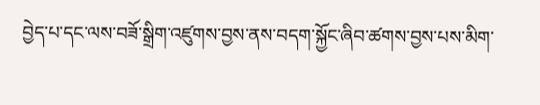བྱེད་པ་དང་ལས་བཟོ་སྒྲིག་འཛུགས་བྱས་ནས་བདག་སྐྱོང་ཞིབ་ཚགས་བྱས་པས་མིག་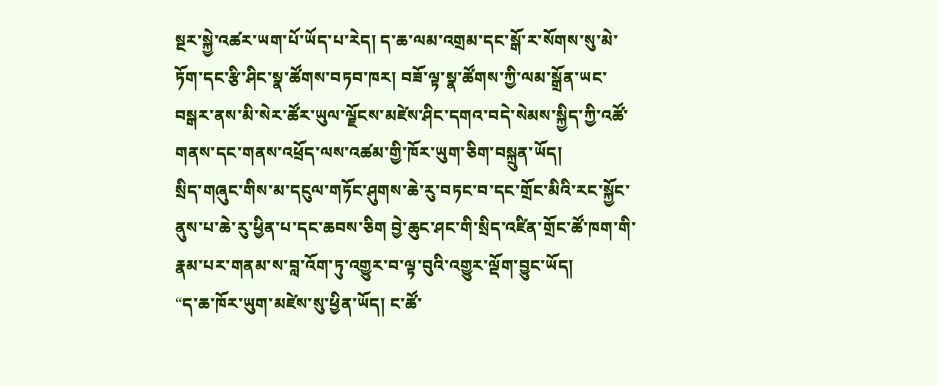སྔར་སྐྱེ་འཚར་ཡག་པོ་ཡོད་པ་རེད། ད་ཆ་ལམ་འགྲམ་དང་སྒོ་ར་སོགས་སུ་མེ་ཏོག་དང་རྩི་ཤིང་སྣ་ཚོགས་བཏབ་ཁར། བཟོ་ལྟ་སྣ་ཚོགས་ཀྱི་ལམ་སྒྲོན་ཡང་བསྒར་ནས་མི་སེར་ཚོར་ཡུལ་ལྗོངས་མཛེས་ཤིང་དགའ་བདེ་སེམས་སྐྱིད་ཀྱི་འཚོ་གནས་དང་གནས་འཕྲོད་ལས་འཚམ་གྱི་ཁོར་ཡུག་ཅིག་བསྐྲུན་ཡོད།
སྲིད་གཞུང་གིས་མ་དངུལ་གཏོང་ཤུགས་ཆེ་རུ་བཏང་བ་དང་གྲོང་མིའི་རང་སྐྱོང་ནུས་པ་ཆེ་རུ་ཕྱིན་པ་དང་ཆབས་ཅིག བྱེ་ཆུང་ཤང་གི་སྲིད་འཛིན་གྲོང་ཚོ་ཁག་གི་རྣམ་པར་གནམ་ས་བླ་འོག་ཏུ་འགྱུར་བ་ལྟ་བུའི་འགྱུར་ལྡོག་བྱུང་ཡོད།
“ད་ཆ་ཁོར་ཡུག་མཛེས་སུ་ཕྱིན་ཡོད། ང་ཚོ་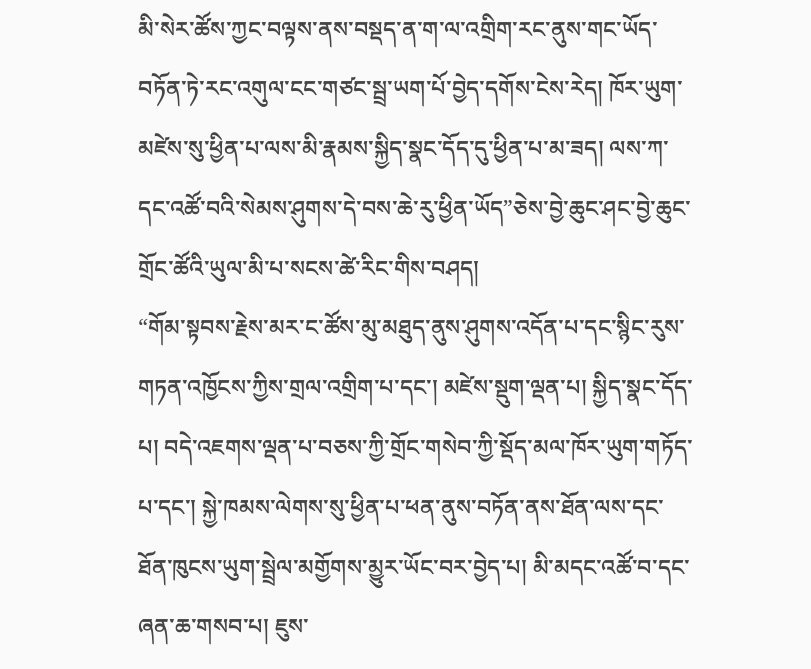མི་སེར་ཚོས་ཀྱང་བལྟས་ནས་བསྡད་ན་ག་ལ་འགྲིག་རང་ནུས་གང་ཡོད་བཏོན་ཏེ་རང་འགུལ་ངང་གཙང་སྦྲ་ཡག་པོ་བྱེད་དགོས་ངེས་རེད། ཁོར་ཡུག་མཛེས་སུ་ཕྱིན་པ་ལས་མི་རྣམས་སྐྱིད་སྣང་དོད་དུ་ཕྱིན་པ་མ་ཟད། ལས་ཀ་དང་འཚོ་བའི་སེམས་ཤུགས་དེ་བས་ཆེ་རུ་ཕྱིན་ཡོད”ཅེས་བྱེ་ཆུང་ཤང་བྱེ་ཆུང་གྲོང་ཚོའི་ཡུལ་མི་པ་སངས་ཚེ་རིང་གིས་བཤད།
“གོམ་སྟབས་རྗེས་མར་ང་ཚོས་མུ་མཐུད་ནུས་ཤུགས་འདོན་པ་དང་སྙིང་རུས་གཏན་འཁྱོངས་ཀྱིས་གྲལ་འགྲིག་པ་དང་། མཛེས་སྡུག་ལྡན་པ། སྐྱིད་སྣང་དོད་པ། བདེ་འཇགས་ལྡན་པ་བཅས་ཀྱི་གྲོང་གསེབ་ཀྱི་སྡོད་མལ་ཁོར་ཡུག་གཏོད་པ་དང་། སྐྱེ་ཁམས་ལེགས་སུ་ཕྱིན་པ་ཕན་ནུས་བཏོན་ནས་ཐོན་ལས་དང་ཐོན་ཁུངས་ཡུག་སྦྲེལ་མགྱོགས་མྱུར་ཡོང་བར་བྱེད་པ། མི་མདང་འཚོ་བ་དང་ཞན་ཆ་གསབ་པ། ཇུས་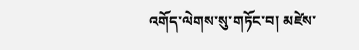འགོད་ལེགས་སུ་གཏོང་བ། མཛེས་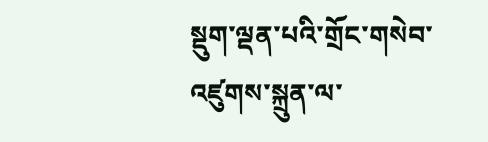སྡུག་ལྡན་པའི་གྲོང་གསེབ་འཛུགས་སྐྲུན་ལ་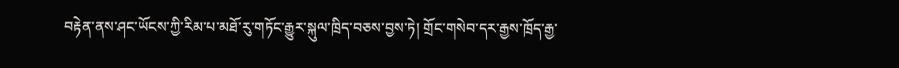བརྟེན་ནས་ཤང་ཡོངས་ཀྱི་རིམ་པ་མཐོ་རུ་གཏོང་རྒྱུར་སྐུལ་ཁྲིད་བཅས་བྱས་ཏེ། གྲོང་གསེབ་དར་རྒྱས་ཁྲོད་རྒྱ་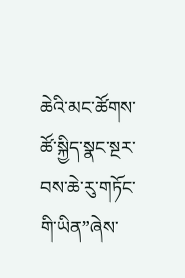ཆེའི་མང་ཚོགས་ཚོ་སྐྱིད་སྣང་སྔར་བས་ཆེ་རུ་གཏོང་གི་ཡིན”ཞེས་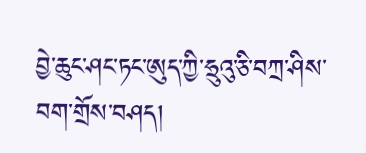བྱེ་ཆུང་ཤང་ཏང་ཨུད་ཀྱི་ཧྲུའུ་ཅི་བཀྲ་ཤིས་བག་གྲོས་བཤད།